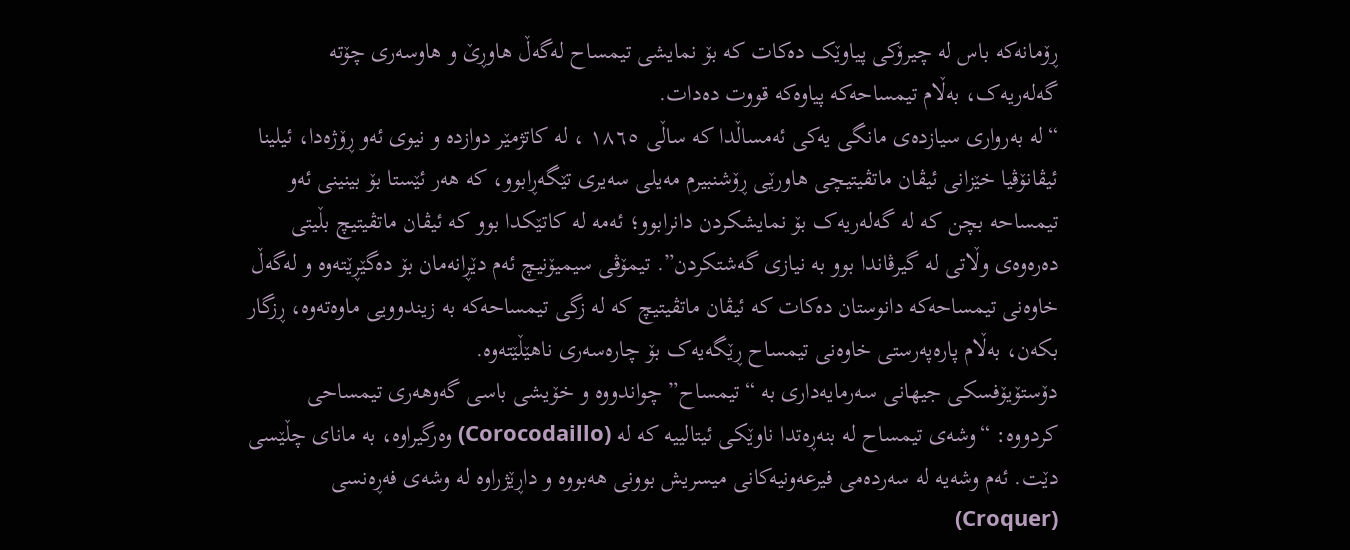ڕۆمانەکە باس لە چیرۆکی پیاوێک دەکات کە بۆ نمایشی تیمساح لەگەڵ هاوڕێ و هاوسەری چۆتە گەلەریەک، بەڵام تیمساحەکە پیاوەکە قووت دەدات.
“لە بەرواری سیازدەی مانگی یەکی ئەمساڵدا کە ساڵی ١٨٦٥ ، لە کاتژمێر دوازدە و نیوی ئەو ڕۆژەدا، ئیلینا ئیڤانۆڤیا خێزانی ئیڤان ماتڤیتیچی هاورێی ڕۆشنبیرم مەیلی سەیری تێگەڕابوو، کە هەر ئێستا بۆ بینینی ئەو تیمساحە بچن کە لە گەلەریەک بۆ نمایشکردن دانرابوو؛ ئەمە لە کاتێکدا بوو کە ئیڤان ماتڤیتیچ بڵیتی دەرەوەی وڵاتی لە گیرڤاندا بوو بە نیازی گەشتکردن”. تیمۆڤی سیمیۆنیچ ئەم دێڕانەمان بۆ دەگێڕێتەوە و لەگەڵ خاوەنی تیمساحەکە دانوستان دەکات کە ئیڤان ماتڤیتیچ کە لە زگی تیمساحەکە بە زیندوویی ماوەتەوە، ڕزگار بکەن، بەڵام پارەپەرستی خاوەنی تیمساح ڕێگەیەک بۆ چارەسەری ناهێڵێتەوە.
دۆستۆیۆفسکی جیهانی سەرمایەداری بە “تیمساح” چواندووە و خۆیشی باسی گەوهەری تیمساحی کردووە: “وشەی تیمساح لە بنەڕەتدا ناوێکی ئیتالییە کە لە (Corocodaillo) وەرگیراوە، بە مانای چڵێسی دێت. ئەم وشەیە لە سەردەمی فیرعەونیەکانی میسریش بوونی هەبووە و داڕێژراوە لە وشەی فەڕەنسی (Croquer)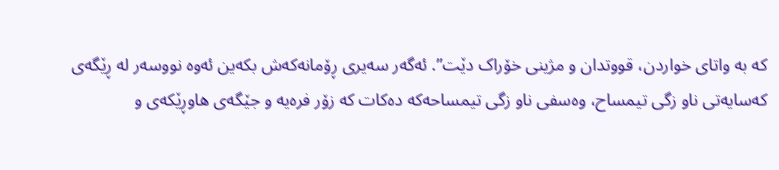کە بە واتای خواردن، قووتدان و مژینی خۆراک دێت”. ئەگەر سەیری ڕۆمانەکەش بکەین ئەوە نووسەر لە ڕێگەی کەسایەتی ناو زگی تیمساح، وەسفی ناو زگی تیمساحەکە دەکات کە زۆر فرەیە و جێگەی هاوڕێکەی و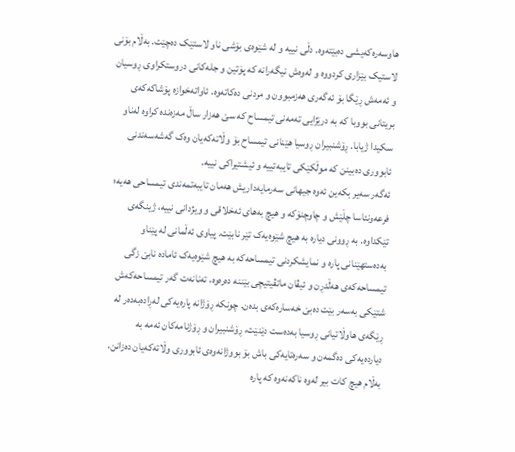هاوسەرەکەیشی دەبێتەوە. دڵی نییە و لە شێوەی بۆشی ناو لاستێک دەچێت. بەڵام بۆنی لاستیک بێزاری کردووە و لەوەش نیگەرانە کە پۆتین و جلەکانی دروستکراوی ڕوسیان و ئەمەش ڕێگا بۆ ئەگەری هەزمبوون و مردنی دەکاتەوە. ئاواتەخوازە پۆشاکەکەی بریتانی بووبا کە بە درێژایی تەمەنی تیمساح کە سێ هەزار ساڵ مەزەندە کراوە لەناو سکیدا ژیابا. ڕۆشنبیران ڕوسیا هێنانی تیمساح بۆ وڵاتەکەیان وەک گەشەسەندنی ئابووری دەبینن کە موڵکێکی تایبەتییە و ئیشتیراکی نییە.
ئەگەر سەیر بکەین ئەوە جیهانی سەرمایەداریش هەمان تایبەتمەندی تیمساحی هەیە؛ فرعەونئاسا چڵێش و چاوچنۆکە و هیچ بەهای ئەخلاقی و ویژدانی نییە، ژینگەی تێکداوە. بە ڕوونی دیارە بە هیچ شێوەیەک تێر نابێت. پیاوی ئەڵمانی لە پێناو بەدەستهێنانی پارە و نمایشکردنی تیمساحەکە بە هیچ شێوەیەک ئامادە نابێ زگی تیمساحەکەی هەڵدڕن و ئیڤان ماتڤیتیچی بێننە دەرەوە، تەنانەت گەر تیمساحەکەش شتێکی بەسەر بێت دەبێ خەسارەکەی بدەن. چونکە ڕۆژانە پارەیەکی لەڕادەبەدەر لە ڕێگەی هاوڵاتیانی ڕوسیا بەدەست دێنێت، ڕۆشنبیران و ڕۆژنامەکان ئەمە بە دیاردەیەکی دەگمەن و سەرەتایەکی باش بۆ بووژانەوەی ئابووری وڵاتەکەیان دەزانن، بەڵام هیچ کات بیر لەوە ناکەنەوە کە پارە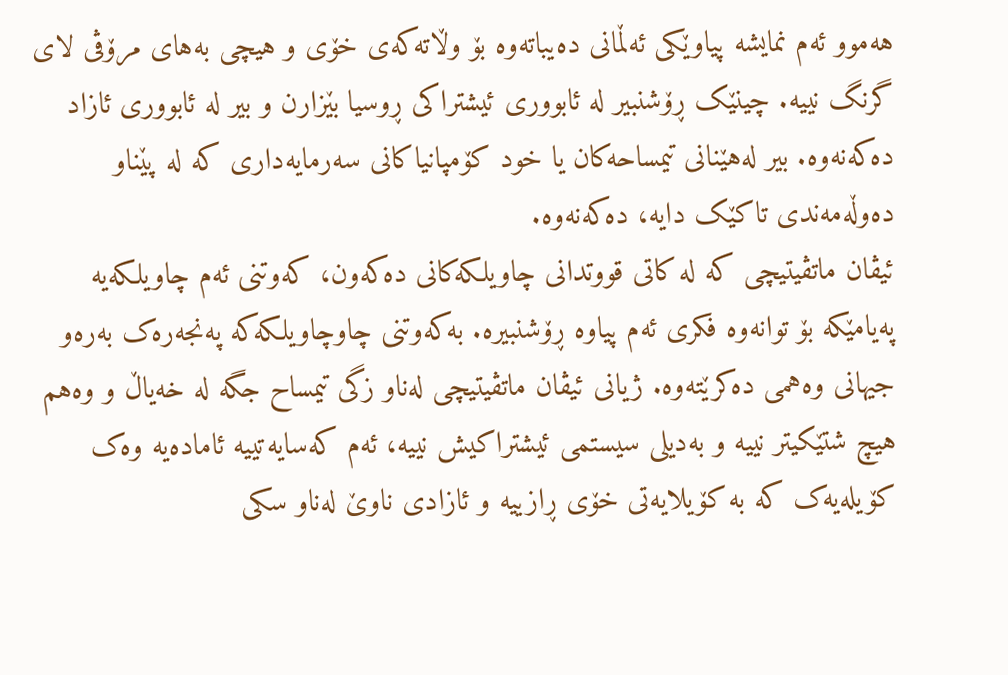هەموو ئەم نمایشە پیاوێکی ئەڵمانی دەیباتەوە بۆ وڵاتەکەی خۆی و هیچی بەهای مرۆڤی لای گرنگ نییە. چینێک ڕۆشنبیر لە ئابووری ئیشتراکی ڕوسیا بێزارن و بیر لە ئابووری ئازاد دەکەنەوە. بیر لەهێنانی تیمساحەکان یا خود کۆمپانیاکانی سەرمایەداری کە لە پێناو دەوڵەمەندی تاکێک دایە، دەکەنەوە.
ئیڤان ماتڤیتیچی کە لە کاتی قووتدانی چاویلکەکانی دەکەون، کەوتنی ئەم چاویلکەیە پەیامێکە بۆ توانەوە فکری ئەم پیاوە ڕۆشنبیرە. بەکەوتنی چاوچاویلکەکە پەنجەرەک بەرەو جیهانی وەهمی دەکرێتەوە. ژیانی ئیڤان ماتڤیتیچی لەناو زگی تیمساح جگە لە خەیاڵ و وەهم هیچ شتێکیتر نییە و بەدیلی سیستمی ئیشتراکیش نییە، ئەم کەسایەتییە ئامادەیە وەک کۆیلەیەک کە بە کۆیلایەتی خۆی ڕازییە و ئازادی ناوێ لەناو سکی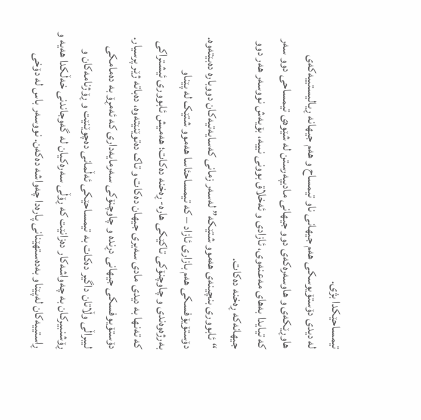تیمساحێکدا بژی.
لە دیدی دۆستۆیوسکی هەم جیهانی ناو تیمساح و هەم جیهانە ڕیالیستییەکەی هاوڕێکەی و هاوسەرەکەی دوو جیهانی مادیپەرستن لە شێوەی تیمساحی دوو سەر کە تیایدا بەهای مەعنەوی، ئازادی و ئەخلاق بوونی نییە، بۆیەش نووسەر هەر دوو جیهانەکە ڕەخنە دەکات.
“ئابووری بنچینەی هەموو شتێکە” لەسەر زمانی کەسایەتیەکان دووبارە دەبێتەوە. دۆستۆیۆفسکی هەم بازاری ئازاد – کە تیمساحئاسا هەموو شتێک لە پێناو بەرژەوەندی و چاوچنۆکی تاکێکی هارە- ڕەخنە دەکات؛ هەمیش ئابووری ئیشتراکی کە تەنها بە دیدی مادی سەیری جیهان دەکات و تاک دەتوێنێتەوە، دەباتە ژێر پرسیار.
دۆستۆیوفسکی جیهانی دڕندە و چاوچنۆکی سەرمایەداری کە ئەمڕۆ بە دەمامکی لیبراڵی وڵاتان داگیر دەکات بە تیمساحێکی ئەڵمانی دەچوێنێت و ڕۆژنامەکان و ڕۆشنبیرکان بە چەواشەکار دەزانێت کە ڕۆڵی سەرەکیان لە گەوجاندنی خەڵکدا هەیە و ڕاستییەکان لەپێناو بەدەستهێنانی پارەدا چەواشە دەکەن. نووسەر باس لە دۆخی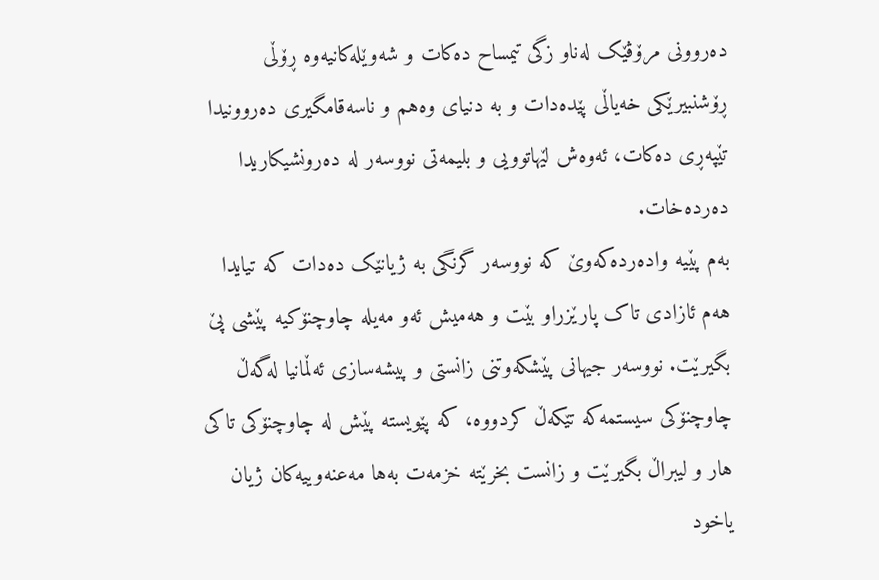دەروونی مرۆڤێک لەناو زگی تیمساح دەکات و شەوێلەکانیەوە ڕۆڵی ڕۆشنبیرێکی خەیاڵی پێدەدات و بە دنیای وەهم و ناسەقامگیری دەروونیدا تێپەڕی دەکات، ئەوەش لێهاتوویی و بلیمەتی نووسەر لە دەرونشیکاریدا دەردەخات.
بەم پێیە وادەردەکەوێ کە نووسەر گرنگی بە ژیانێک دەدات کە تیایدا هەم ئازادی تاک پارێزراو بێت و هەمیش ئەو مەیلە چاوچنۆکیە پێشی پێ بگیرێت. نووسەر جیهانی پێشکەوتنی زانستی و پیشەسازی ئەڵمانیا لەگەڵ چاوچنۆکی سیستمەکە تێكەڵ کردووە، کە پێویستە پێش لە چاوچنۆکی تاکی هار و لیبراڵ بگیرێت و زانست بخرێتە خزمەت بەها مەعنەوییەکان ژیان یاخود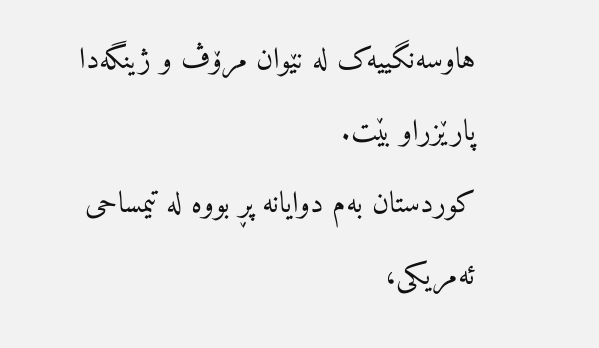هاوسەنگییەک لە نێوان مرۆڤ و ژینگەدا پارێزراو بێت.
کوردستان بەم دوایانە پڕ بووە لە تیمساحی ئەمریکی،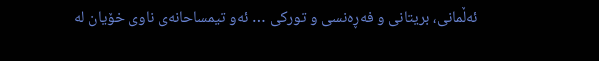ئەڵمانی، بریتانی و فەڕەنسی و تورکی … ئەو تیمساحانەی ناوی خۆیان لە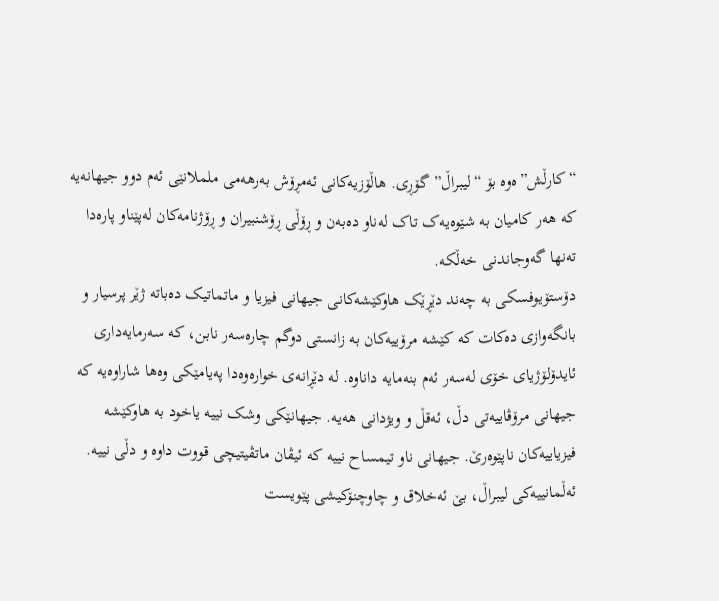“کارڵش”ەوە بۆ “لیبراڵ” گۆڕی. هاڵۆزیەکانی ئەمڕۆش بەرهەمی ململانێی ئەم دوو جیهانەیە کە هەر کامیان بە شێوەیەک تاک لەناو دەبەن و ڕۆڵی ڕۆشنبیران و ڕۆژنامەکان لەپێناو پارەدا تەنها گەوجاندنی خەڵکە.
دۆستۆیوفسکی بە چەند دێڕێک هاوکێشەکانی جیهانی فیزیا و ماتماتیک دەباتە ژێر پرسیار و بانگەوازی دەکات کە کێشە مرۆییەکان بە زانستی دوگم چارەسەر نابن، کە سەرمایەداری ئایدۆلۆژیای خۆی لەسەر ئەم بنەمایە داناوە. لە دێڕانەی خوارەوەدا پەیامێکی وەها شاراوەیە کە جیهانی مرۆڤاییەتی دڵ، ئەقڵ و ویژدانی هەیە. جیهانێکی وشک نییە یاخود بە هاوکێشە فیزیاییەکان ناپێوەرێ. جیهانی ناو تیمساح نییە کە ئیڤان ماتڤیتیچی قووت داوە و دڵی نییە. ئەڵمانییەکی لیبراڵ، بێ ئەخلاق و چاوچنۆکیشی پێویست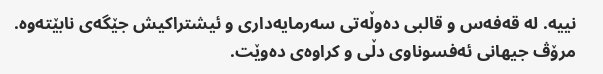نییە. لە قەفەس و قالبی دەوڵەتی سەرمایەداری و ئیشتراکیش جێگەی نابێتەوە. مرۆڤ جیهانی ئەفسوناوی دڵی و کراوەی دەوێت.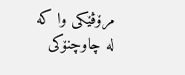مرۆڤێکی وا کە لە چاوچنۆکی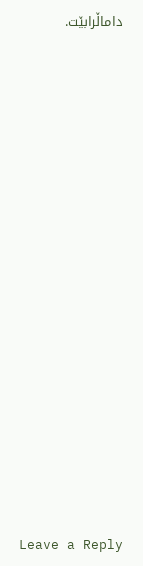داماڵرابێت.

















Leave a Reply